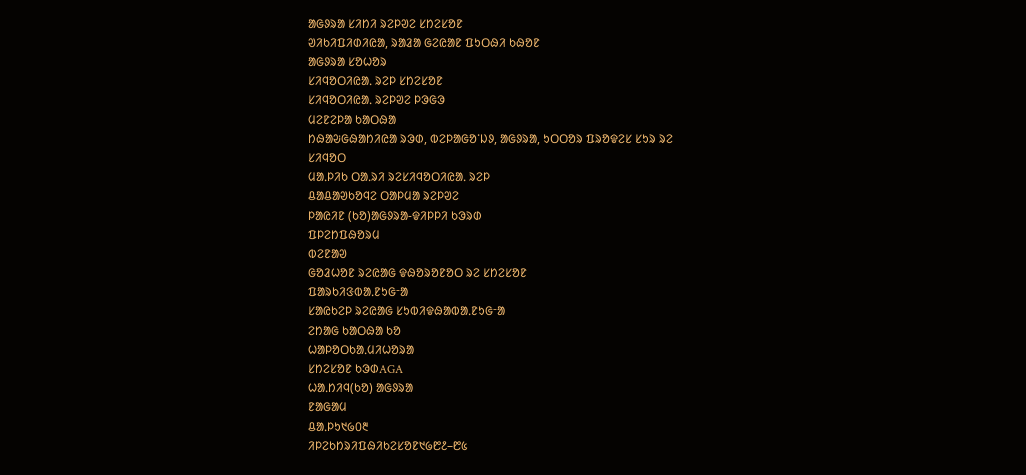ᱟᱜᱽᱨᱟ ᱥᱤᱴᱤ ᱨᱮᱞᱣᱮ ᱥᱴᱮᱥᱚᱱ
ᱣᱤᱠᱤᱯᱤᱰᱤᱭᱟ, ᱨᱟᱲᱟ ᱜᱮᱭᱟᱱ ᱯᱩᱛᱷᱤ ᱠᱷᱚᱱ
ᱟᱜᱽᱨᱟ ᱥᱚᱦᱚᱨ
ᱥᱤᱧᱚᱛᱤᱭᱟᱹ ᱨᱮᱞ ᱥᱴᱮᱥᱚᱱ
ᱥᱤᱧᱚᱛᱤᱭᱟᱹ ᱨᱮᱞᱣᱮ ᱞᱳᱜᱳ
ᱢᱮᱱᱮᱞᱟ ᱠᱟᱛᱷᱟ
ᱴᱷᱟᱶᱜᱷᱟᱴᱤᱭᱟ ᱨᱳᱰ, ᱵᱮᱞᱟᱜᱚᱸᱡᱽ, ᱟᱜᱽᱨᱟ, ᱩᱛᱛᱚᱨ ᱯᱨᱚᱫᱮᱥ ᱥᱩᱨ ᱨᱮ
ᱥᱤᱧᱚᱛ
ᱢᱟᱹᱞᱤᱠ ᱛᱟᱹᱨᱤ ᱨᱮᱥᱤᱧᱚᱛᱤᱭᱟᱹ ᱨᱮᱞ
ᱪᱟᱪᱟᱣᱠᱚᱧᱮ ᱛᱟᱞᱢᱟ ᱨᱮᱞᱣᱮ
ᱞᱟᱭᱤᱱ (ᱠᱚ)ᱟᱜᱽᱨᱟ-ᱫᱤᱞᱞᱤ ᱠᱳᱨᱰ
ᱯᱞᱮᱴᱯᱷᱚᱨᱢ
ᱵᱮᱱᱟᱣ
ᱜᱚᱲᱦᱚᱱ ᱨᱮᱭᱟᱜ ᱫᱷᱚᱨᱚᱱᱚᱛ ᱨᱮ ᱥᱴᱮᱥᱚᱱ
ᱯᱟᱨᱠᱤᱝᱵᱟᱹᱱᱩᱜᱼᱟ
ᱥᱟᱭᱠᱮᱞ ᱨᱮᱭᱟᱜ ᱥᱩᱵᱤᱫᱷᱟᱵᱟᱹᱱᱩᱜᱼᱟ
ᱮᱴᱟᱜ ᱠᱟᱛᱷᱟ ᱠᱚ
ᱦᱟᱞᱚᱛᱠᱟᱹᱢᱤᱦᱚᱨᱟ
ᱥᱴᱮᱥᱚᱱ ᱠᱳᱰAGA
ᱦᱟᱹᱴᱤᱧ(ᱠᱚ) ᱟᱜᱽᱨᱟ
ᱱᱟᱜᱟᱢ
ᱪᱟᱹᱞᱩ᱑᱙᱐᱓
ᱤᱞᱮᱠᱴᱨᱤᱯᱷᱤᱠᱮᱥᱚᱱ᱑᱙᱘᱒–᱘᱕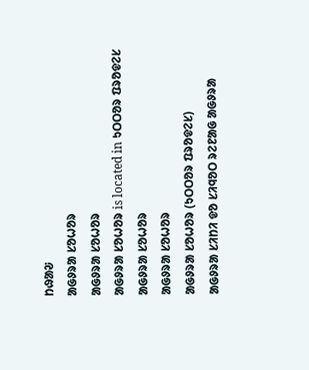ᱴᱷᱟᱶ
ᱟᱜᱽᱨᱟ ᱥᱚᱦᱚᱨ
ᱟᱜᱽᱨᱟ ᱥᱚᱦᱚᱨ
ᱟᱜᱽᱨᱟ ᱥᱚᱦᱚᱨ is located in ᱩᱛᱛᱚᱨ ᱯᱨᱚᱫᱮᱥ
ᱟᱜᱽᱨᱟ ᱥᱚᱦᱚᱨ
ᱟᱜᱽᱨᱟ ᱥᱚᱦᱚᱨ
ᱟᱜᱽᱨᱟ ᱥᱚᱦᱚᱨ (ᱩᱛᱛᱚᱨ ᱯᱨᱚᱫᱮᱥ)
ᱟᱜᱽᱨᱟ ᱥᱤᱴᱤ ᱫᱚ ᱥᱤᱧᱚᱛ ᱨᱮᱱᱟᱜ ᱟᱜᱽᱨᱟ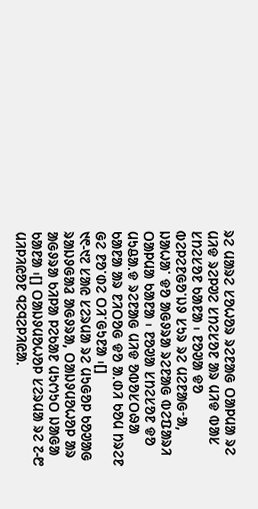ᱨᱮ ᱢᱟᱨᱮ ᱥᱚᱦᱚᱨ ᱨᱮᱱᱟᱜ ᱛᱟᱞᱢᱟ ᱨᱮ ᱢᱤᱫ ᱨᱮᱞᱣᱮ ᱥᱴᱮᱥᱚᱱ ᱟᱨ ᱢᱤᱫ ᱵᱟᱥ ᱥᱴᱮᱥᱚᱱ ᱠᱟᱱᱟ ᱾ ᱱᱚᱣᱟ ᱫᱚ ᱵᱮᱞᱮᱱᱜᱚᱸᱡᱽ ᱥᱩᱨ ᱨᱮ ᱢᱮᱱᱟᱜᱼᱟ, ᱡᱟᱦᱟᱸ ᱫᱚ ᱟᱜᱽᱨᱟ ᱨᱮᱱᱟᱜ ᱵᱮᱯᱟᱨᱤ ᱛᱟᱞᱢᱟ ᱠᱟᱱᱟ ᱾ ᱱᱚᱣᱟ ᱥᱴᱮᱥᱚᱱ ᱫᱚ ᱢᱩᱪᱟᱹᱫ ᱨᱮᱱᱟᱜ ᱢᱤᱫ ᱚᱵᱚᱥᱛᱷᱟ ᱠᱟᱱᱟ ᱟᱨ ᱱᱤᱛᱚᱜ ᱫᱚ ᱟᱹᱰᱤ ᱠᱚᱢ ᱴᱨᱮᱱ ᱜᱮ ᱱᱚᱸᱰᱮ ᱛᱤᱸᱜᱩᱱᱟ ᱾[]
᱑᱖-᱑᱗ ᱥᱟᱭ ᱥᱮᱨᱢᱟ ᱨᱮ ᱢᱩᱜᱚᱞ ᱠᱚᱣᱟᱜ ᱨᱟᱡᱽᱜᱟᱲ ᱟᱜᱽᱨᱟ, ᱛᱟᱡᱽᱢᱚᱦᱚᱞ ᱟᱨ ᱟᱜᱽᱨᱟ ᱠᱤᱞᱟ ᱞᱮᱠᱟᱱ ᱢᱩᱬᱩᱛ ᱡᱟᱜᱟ ᱠᱟᱱᱟ ᱾[] ᱛᱟᱡᱽᱢᱚᱦᱚᱞ ᱥᱮᱨᱢᱟ ᱨᱮ ᱗-᱘ ᱢᱤᱞᱤᱭᱚᱱ ᱧᱮᱧᱮᱞᱤᱭᱟᱹ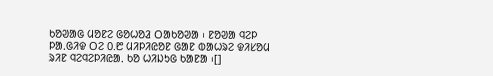ᱠᱚᱣᱟᱜ ᱢᱚᱱᱮ ᱜᱚᱦᱚᱲ ᱛᱟᱠᱚᱣᱟ ᱾ ᱱᱚᱣᱟ ᱧᱮᱞ ᱞᱟᱹᱜᱤᱫ ᱛᱮ ᱐.᱘ ᱢᱤᱞᱤᱭᱚᱱ ᱜᱟᱱ ᱵᱟᱦᱨᱮ ᱫᱤᱥᱚᱢ ᱨᱤᱱ ᱧᱮᱧᱮᱞᱤᱭᱟᱹ ᱠᱚ ᱦᱤᱡᱩᱜ ᱠᱟᱱᱟ ᱾[]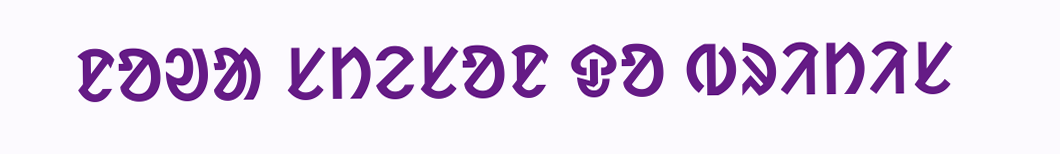ᱱᱚᱣᱟ ᱥᱴᱮᱥᱚᱱ ᱫᱚ ᱵᱨᱤᱴᱤᱥ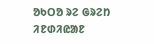ᱚᱠᱛᱚ ᱨᱮ ᱜᱨᱮᱴ ᱤᱱᱰᱤᱭᱟᱱ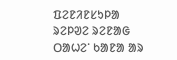ᱯᱮᱱᱤᱱᱥᱩᱞᱟ ᱨᱮᱞᱣᱮ ᱨᱮᱱᱟᱜ ᱛᱟᱦᱮᱸ ᱠᱟᱱᱟ ᱟᱨ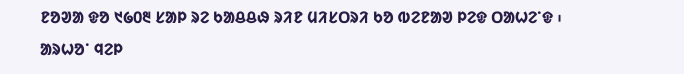ᱱᱚᱣᱟ ᱫᱚ ᱑᱙᱐᱓ ᱥᱟᱞ ᱨᱮ ᱠᱟᱪᱪᱷ ᱨᱤᱱ ᱢᱤᱥᱛᱨᱤ ᱠᱚ ᱵᱮᱱᱟᱣ ᱞᱮᱫ ᱛᱟᱦᱮᱸᱫ ᱾
ᱟᱨᱦᱚᱸ ᱧᱮᱞ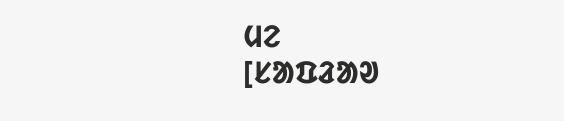ᱢᱮ
[ᱥᱟᱯᱲᱟᱣ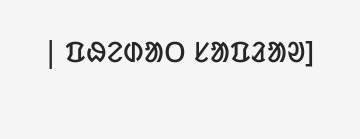| ᱯᱷᱮᱰᱟᱛ ᱥᱟᱯᱲᱟᱣ]